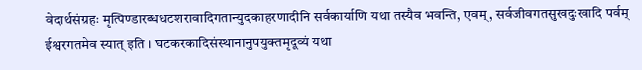वेदार्थसंग्रहः मृत्पिण्डारब्धधटशरावादिगतान्युदकाहरणादीनि सर्वकार्याणि यथा तस्यैव भवन्ति, एवम्, सर्वजीवगतसुखदुःखादि पर्वम् ईश्वरगतमेव स्यात् इति । घटकरकादिसंस्थानानुपयुक्तमृदूव्यं यथा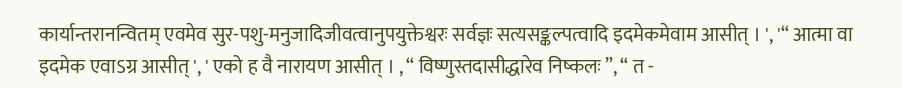कार्यान्तरानन्वितम् एवमेव सुर-पशु-मनुजादिजीवत्वानुपयुक्तेश्वरः सर्वज्ञः सत्यसङ्कल्पत्वादि इदमेकमेवाम आसीत् । ', '“ आत्मा वा इदमेक एवाऽग्र आसीत् ', ' एको ह वै नारायण आसीत् । , “ विष्णुस्तदासीद्धारेव निष्कलः ”, “ त -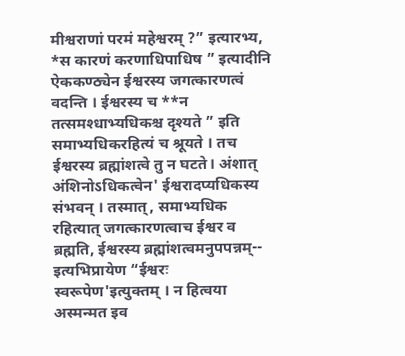मीश्वराणां परमं महेश्वरम् ?” इत्यारभ्य, *स कारणं करणाधिपाधिष ” इत्यादीनि ऐककण्ठ्येन ईश्वरस्य जगत्कारणत्वं वदन्ति । ईश्वरस्य च **न तत्समश्धाभ्यधिकश्च दृश्यते ” इति समाभ्यधिकरहित्यं च श्रूयते । तच ईश्वरस्य ब्रह्मांशत्वे तु न घटते। अंशात् अंशिनोऽधिकत्वेन' ईश्वरादप्यधिकस्य संभवन् । तस्मात्, समाभ्यधिक रहित्यात् जगत्कारणत्वाच ईश्वर व ब्रह्मति, ईश्वरस्य ब्रह्मांशत्वमनुपपन्नम्-- इत्यभिप्रायेण “ईश्वरः स्वरूपेण'इत्युक्तम् । न हित्वया अस्मन्मत इव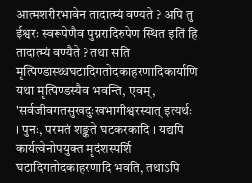आत्मशरीरभावेन तादात्म्यं वण्यते ? अपि तु ईश्वरः स्वरूपेणैव पुग्नरादिरुपेण स्थित इतिं हि तादात्म्यं वण्यैते ? तथा सति मृत्पिण्डास्थ्धघटादिगतोदकाहरणादिकार्याणि यथा मृत्पिण्डस्यैव भवन्ति, एवम्, 'सर्वजीवगतसुखदुःखभागीश्वरस्यात् इत्यर्थः । पुनः, परमतं शङ्कते घटकरकादि । यद्यपि कार्यत्वेनोपयुक्त मृदंशस्पर्शि घटादिगतोदकाहरणादि भवति, तथाऽपि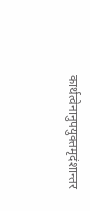कार्थत्वेनानुपयुक्तमृदंशान्तर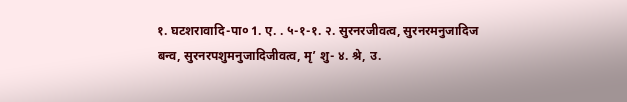१. घटशरावादि-पा० 1. ए. . ५-१-१. २. सुरनरजीवत्व, सुरनरमनुजादिज बन्व, सुरनरपशुमनुजादिजीवत्व, मृ’ शु- ४. श्रे, उ.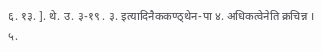६. १३. ]. थे. उ. ३-१९ . ३. इत्यादिनैककण्ठ्थेन-पा ४. अधिकत्वेनेति क्रचिन्न । ५.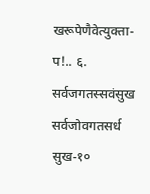खरूपेणैवेत्युक्ता-प!.. ६. सर्वजगतस्सवंसुख सर्वजोवगतसर्ध सुख-१०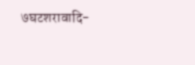७घटशरावादि-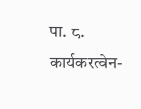पा. ८. कार्यकरत्वेन-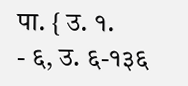पा. { उ. १.
- ६, उ. ६-१३६